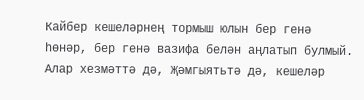Кайбер кешеләрнең тормыш юлын бер генә һөнәр, бер генә вазифа белән аңлатып булмый. Алар хезмәттә дә, Җәмгыятьтә дә, кешеләр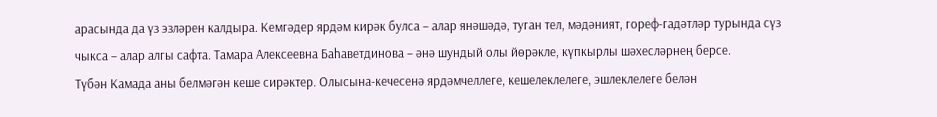арасында да үз эзләрен калдыра. Кемгәдер ярдәм кирәк булса – алар янәшәдә, туган тел, мәдәният, гореф-гадәтләр турында сүз чыкса – алар алгы сафта. Тамара Алексеевна Баһаветдинова – әнә шундый олы йөрәкле, күпкырлы шәхесләрнең берсе.
Түбән Камада аны белмәгән кеше сирәктер. Олысына-кечесенә ярдәмчеллеге, кешелеклелеге, эшлеклелеге белән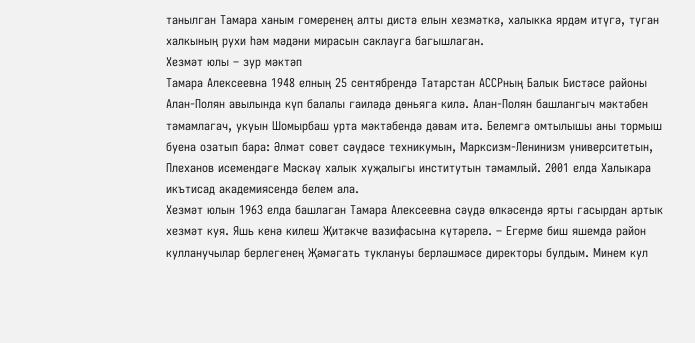танылган Тамара ханым гомеренең алты дистә елын хезмәткә, халыкка ярдәм итүгә, туган халкының рухи һәм мәдәни мирасын саклауга багышлаган.
Хезмәт юлы – зур мәктәп
Тамара Алексеевна 1948 елның 25 сентябрендә Татарстан АССРның Балык Бистәсе районы Алан-Полян авылында күп балалы гаиләдә дөньяга килә. Алан-Полян башлангыч мәктәбен тәмамлагач, укуын Шомырбаш урта мәктәбендә дәвам итә. Белемгә омтылышы аны тормыш буена озатып бара: Әлмәт совет сәүдәсе техникумын, Марксизм-Ленинизм университетын, Плеханов исемендәге Мәскәү халык хуҗалыгы институтын тәмамлый. 2001 елда Халыкара икътисад академиясендә белем ала.
Хезмәт юлын 1963 елда башлаган Тамара Алексеевна сәүдә өлкәсендә ярты гасырдан артык хезмәт куя. Яшь кенә килеш Җитәкче вазифасына күтәрелә. – Егерме биш яшемдә район кулланучылар берлегенең Җәмәгать туклануы берләшмәсе директоры булдым. Минем кул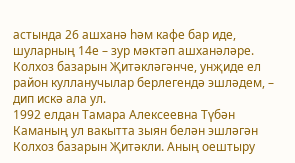астында 26 ашханә һәм кафе бар иде, шуларның 14е – зур мәктәп ашханәләре. Колхоз базарын Җитәкләгәнче, унҗиде ел район кулланучылар берлегендә эшләдем, – дип искә ала ул.
1992 елдан Тамара Алексеевна Түбән Каманың ул вакытта зыян белән эшләгән Колхоз базарын Җитәкли. Аның оештыру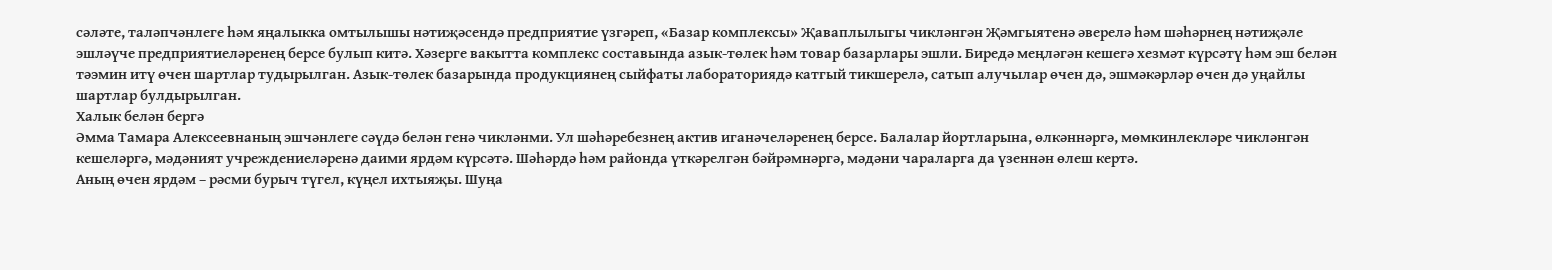сәләте, таләпчәнлеге һәм яңалыкка омтылышы нәтиҗәсендә предприятие үзгәреп, «Базар комплексы» Җаваплылыгы чикләнгән Җәмгыятенә әверелә һәм шәһәрнең нәтиҗәле эшләүче предприятиеләренең берсе булып китә. Хәзерге вакытта комплекс составында азык-төлек һәм товар базарлары эшли. Биредә меңләгән кешегә хезмәт күрсәтү һәм эш белән тәэмин итү өчен шартлар тудырылган. Азык-төлек базарында продукциянең сыйфаты лабораториядә катгый тикшерелә, сатып алучылар өчен дә, эшмәкәрләр өчен дә уңайлы шартлар булдырылган.
Халык белән бергә
Әмма Тамара Алексеевнаның эшчәнлеге сәүдә белән генә чикләнми. Ул шәһәребезнең актив иганәчеләренең берсе. Балалар йортларына, өлкәннәргә, мөмкинлекләре чикләнгән кешеләргә, мәдәният учреждениеләренә даими ярдәм күрсәтә. Шәһәрдә һәм районда үткәрелгән бәйрәмнәргә, мәдәни чараларга да үзеннән өлеш кертә.
Аның өчен ярдәм – рәсми бурыч түгел, күңел ихтыяҗы. Шуңа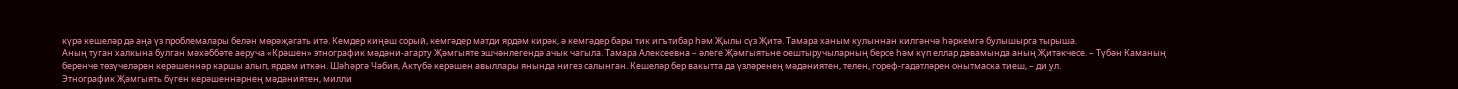күрә кешеләр дә аңа үз проблемалары белән мөрәҗәгать итә. Кемдер киңәш сорый, кемгәдер матди ярдәм кирәк, ә кемгәдер бары тик игътибар һәм Җылы сүз Җитә. Тамара ханым кулыннан килгәнчә һәркемгә булышырга тырыша.
Аның туган халкына булган мәхәббәте аеруча «Крәшен» этнографик мәдәни-агарту Җәмгыяте эшчәнлегендә ачык чагыла. Тамара Алексеевна – әлеге Җәмгыятьне оештыручыларның берсе һәм күп еллар дәвамында аның Җитәкчесе. – Түбән Каманың беренче төзүчеләрен керәшеннәр каршы алып, ярдәм иткән. Шәһәргә Чәбия, Актүбә керәшен авыллары янында нигез салынган. Кешеләр бер вакытта да үзләренең мәдәниятен, телен, гореф-гадәтләрен онытмаска тиеш, – ди ул.
Этнографик Җәмгыять бүген керәшеннәрнең мәдәниятен, милли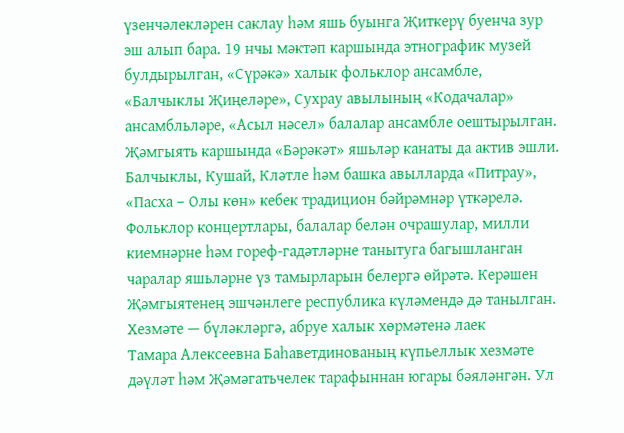үзенчәлекләрен саклау һәм яшь буынга Җиткерү буенча зур эш алып бара. 19 нчы мәктәп каршында этнографик музей булдырылган, «Сүрәкә» халык фольклор ансамбле, «Балчыклы Җиңеләре», Сухрау авылының «Кодачалар» ансамбльләре, «Асыл нәсел» балалар ансамбле оештырылган. Җәмгыять каршында «Бәрәкәт» яшьләр канаты да актив эшли. Балчыклы, Кушай, Кләтле һәм башка авылларда «Питрау», «Пасха – Олы көн» кебек традицион бәйрәмнәр үткәрелә. Фольклор концертлары, балалар белән очрашулар, милли киемнәрне һәм гореф-гадәтләрне танытуга багышланган чаралар яшьләрне үз тамырларын белергә өйрәтә. Керәшен Җәмгыятенең эшчәнлеге республика күләмендә дә танылган.
Хезмәте — бүләкләргә, абруе халык хөрмәтенә лаек
Тамара Алексеевна Баһаветдинованың күпьеллык хезмәте дәүләт һәм Җәмәгатьчелек тарафыннан югары бәяләнгән. Ул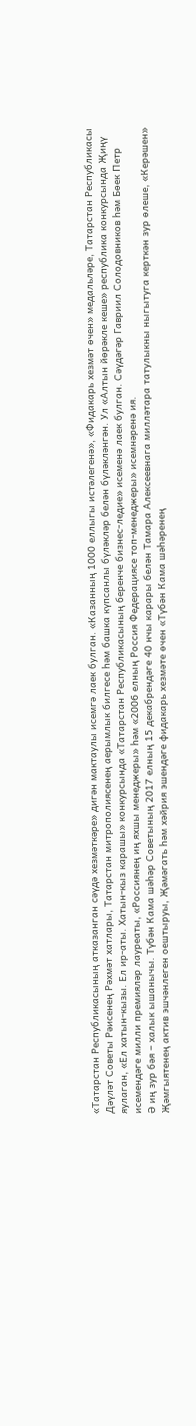«Татарстан Республикасының атказанган сәүдә хезмәткәре» дигән мактаулы исемгә лаек булган. «Казанның 1000 еллыгы истәлегенә», «Фидакарь хезмәт өчен» медальләре, Татарстан Республикасы Дәүләт Советы Рәисенең Рәхмәт хатлары, Татарстан митрополиясенең аерымлык билгесе һәм башка күпсанлы бүләкләр белән бүләкләнгән. Ул «Алтын йөрәкле кеше» республика конкурсында Җиңү яулаган, «Ел хатын-кызы. Ел ир-аты. Хатын-кыз карашы» конкурсында «Татарстан Республикасының беренче бизнес-ледие» исеменә лаек булган. Сәүдәгәр Гавриил Солодовников һәм Бөек Петр исемендәге милли премияләр лауреаты, «Россиянең иң яхшы менеджеры» һәм «2006 елның Россия Федерациясе топ-менеджеры» исемнәренә ия.
Ә иң зур бәя – халык ышанычы. Түбән Кама шәһәр Советының 2017 елның 15 декабрендәге 40 нчы карары белән Тамара Алексеевнага милләтара татулыкны ныгытуга керткән зур өлеше, «Керәшен» Җәмгыятенең актив эшчәнлеген оештыруы, Җәмәгать һәм хәйрия эшендәге фидакарь хезмәте өчен «Түбән Кама шәһәренең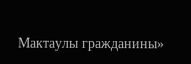Мактаулы гражданины»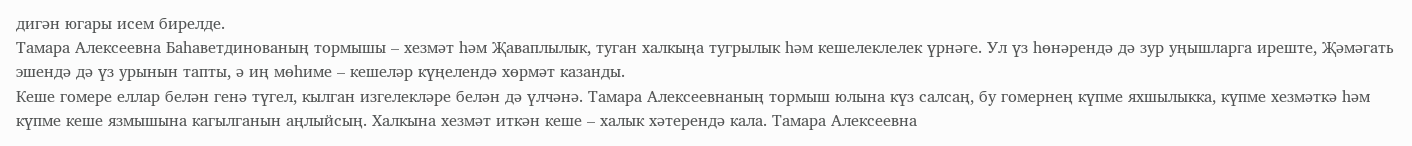дигән югары исем бирелде.
Тамара Алексеевна Баһаветдинованың тормышы – хезмәт һәм Җаваплылык, туган халкыңа тугрылык һәм кешелеклелек үрнәге. Ул үз һөнәрендә дә зур уңышларга иреште, Җәмәгать эшендә дә үз урынын тапты, ә иң мөһиме – кешеләр күңелендә хөрмәт казанды.
Кеше гомере еллар белән генә түгел, кылган изгелекләре белән дә үлчәнә. Тамара Алексеевнаның тормыш юлына күз салсаң, бу гомернең күпме яхшылыкка, күпме хезмәткә һәм күпме кеше язмышына кагылганын аңлыйсың. Халкына хезмәт иткән кеше – халык хәтерендә кала. Тамара Алексеевна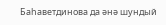Баһаветдинова да әнә шундый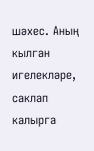шәхес. Аның кылган игелекләре, саклап калырга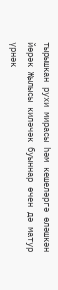тырышкан рухи мирасы һәм кешеләргә өләшкән йөрәк Җылысы киләчәк буыннар өчен дә матур үрнәк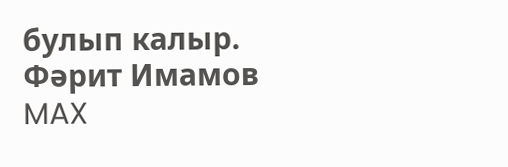булып калыр.
Фәрит Имамов
MAX